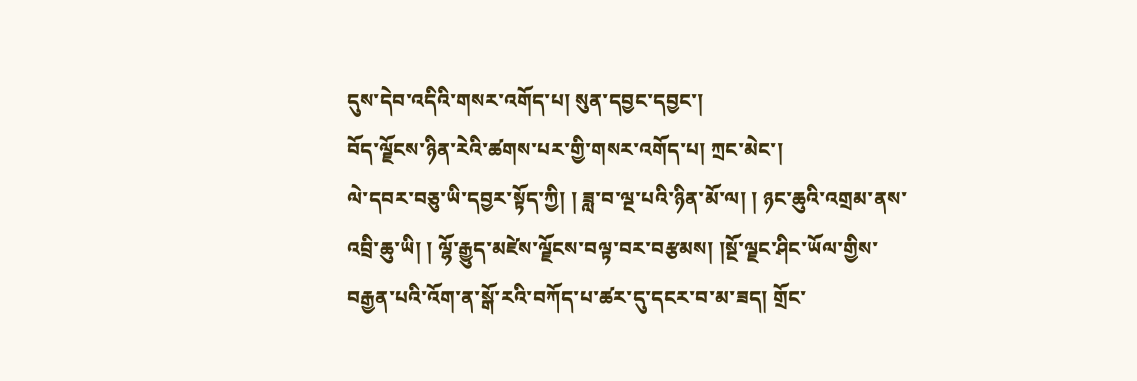དུས་དེབ་འདིའི་གསར་འགོད་པ། སུན་དབྱང་དབྱང་།
བོད་ལྗོངས་ཉིན་རེའི་ཚགས་པར་གྱི་གསར་འགོད་པ། ཀྲང་མེང་།
ལེ་དབར་བཅུ་ཡི་དབྱར་སྟོད་ཀྱི། ། ཟླ་བ་ལྔ་པའི་ཉིན་མོ་ལ། ། ཉང་ཆུའི་འགྲམ་ནས་འབྲི་ཆུ་ཡི། ། ལྷོ་རྒྱུད་མཛེས་ལྗོངས་བལྟ་བར་བརྩམས། །སྔོ་ལྗང་ཤིང་ཡོལ་གྱིས་བརྒྱན་པའི་འོག་ན་སྒོ་རའི་བཀོད་པ་ཚར་དུ་དངར་བ་མ་ཟད། གྲོང་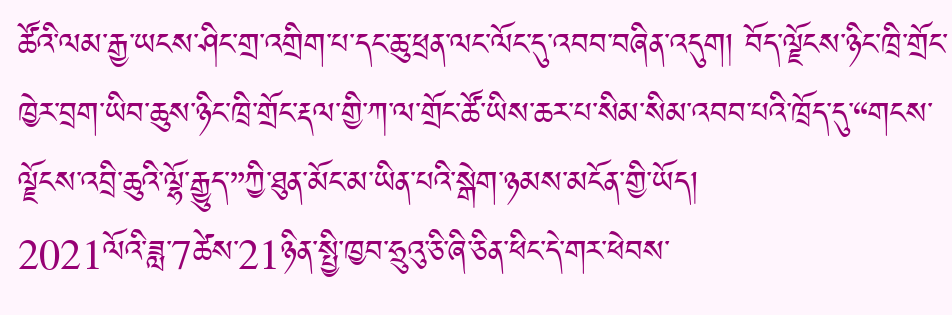ཚོའི་ལམ་རྒྱ་ཡངས་ཤིང་གྲ་འགྲིག་པ་དང་ཆུ་ཕྲན་ལང་ལོང་དུ་འབབ་བཞིན་འདུག། བོད་ལྗོངས་ཉིང་ཁྲི་གྲོང་ཁྱེར་བྲག་ཡིབ་ཆུས་ཉིང་ཁྲི་གྲོང་རྡལ་གྱི་ཀ་ལ་གྲོང་ཚོ་ཡིས་ཆར་པ་སིམ་སིམ་འབབ་པའི་ཁྲོད་དུ་“གངས་ལྗོངས་འབྲི་ཆུའི་ལྷོ་རྒྱུད་”ཀྱི་ཐུན་མོང་མ་ཡིན་པའི་སྒེག་ཉམས་མངོན་གྱི་ཡོད།
2021ལོའི་ཟླ་7ཚེས་21ཉིན་སྤྱི་ཁྱབ་ཧྲུའུ་ཅི་ཞི་ཅིན་ཕིང་དེ་གར་ཕེབས་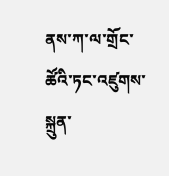ནས་ཀ་ལ་གྲོང་ཚོའི་ཏང་འཛུགས་སྐྲུན་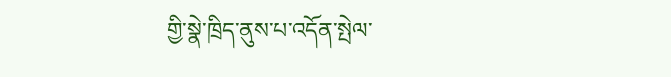གྱི་སྣེ་ཁྲིད་ནུས་པ་འདོན་སྤེལ་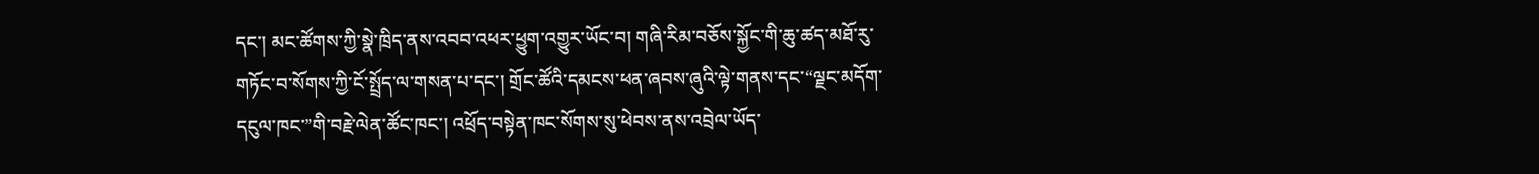དང་། མང་ཚོགས་ཀྱི་སྣེ་ཁྲིད་ནས་འབབ་འཕར་ཕྱུག་འགྱུར་ཡོང་བ། གཞི་རིམ་བཅོས་སྐྱོང་གི་ཆུ་ཚད་མཐོ་རུ་གཏོང་བ་སོགས་ཀྱི་ངོ་སྤྲོད་ལ་གསན་པ་དང་། གྲོང་ཚོའི་དམངས་ཕན་ཞབས་ཞུའི་ལྟེ་གནས་དང་“ལྗང་མདོག་དངུལ་ཁང་”གི་བརྗེ་ལེན་ཚོང་ཁང་། འཕྲོད་བསྟེན་ཁང་སོགས་སུ་ཕེབས་ནས་འབྲེལ་ཡོད་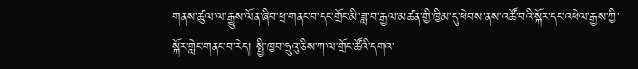གནས་ཚུལ་ལ་རྒྱུས་ལོན་ཞིབ་ཕྲ་གནང་བ་དང་གྲོང་མི་ཟླ་བ་རྒྱལ་མཚན་གྱི་ཁྱིམ་དུ་ཕེབས་ནས་འཚོ་བའི་སྐོར་དང་འཕེལ་རྒྱས་ཀྱི་སྐོར་གླེང་གནང་བ་རེད། སྤྱི་ཁྱབ་ཧྲུའུ་ཅིས་ཀ་ལ་གྲོང་ཚོའི་དགའ་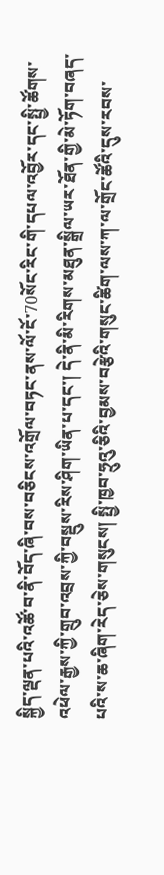སྐྱིད་ལྡན་པའི་འཚོ་བ་ནི་བོད་ཞི་བས་བཅིངས་འགྲོལ་བཏང་ནས་ལོ་ངོ་70སོང་རིང་གི་དཔལ་འབྱོར་དང་སྤྱི་ཚོགས་འཕེལ་རྒྱས་ཀྱི་གྲུབ་འབྲས་ཀྱི་བསྡུས་རིས་ཤིག་ཡིན་པ་དང་། དེ་ནི་མི་རིགས་མཐུན་སྒྲིལ་ཡར་ཐོན་གྱི་མེ་ཏོག་བཞད་པའི་ས་ཆ་ཞིག་རེད་ཅེས་གསུངས། སྤྱི་ཁྱབ་ཧྲུའུ་ཅིའི་བྱམས་བརྩེའི་གསུང་ཚིག་ལས་ཀ་ལ་གྲོང་ཚོའི་དུས་རབས་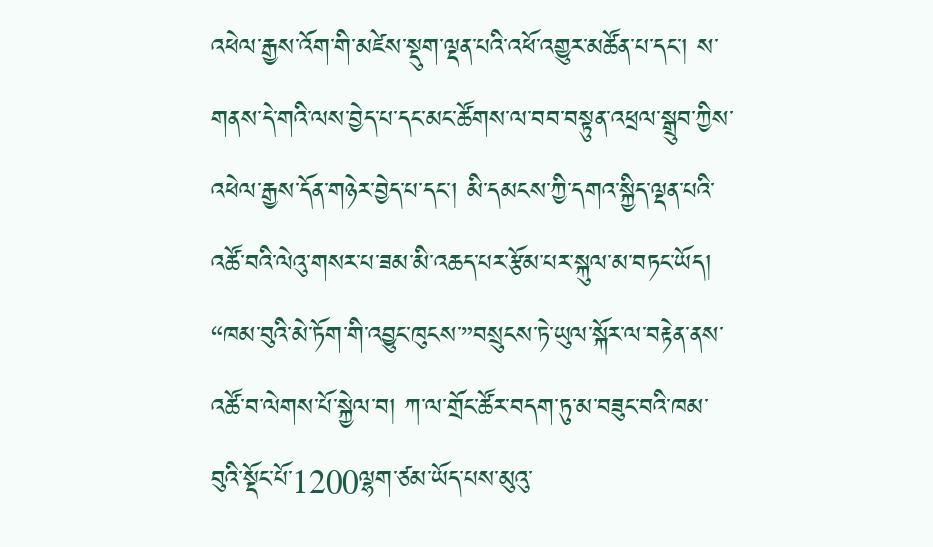འཕེལ་རྒྱས་འོག་གི་མཛེས་སྡུག་ལྡན་པའི་འཕོ་འགྱུར་མཚོན་པ་དང་། ས་གནས་དེ་གའི་ལས་བྱེད་པ་དང་མང་ཚོགས་ལ་བབ་བསྟུན་འཕྲལ་སྒྲུབ་ཀྱིས་འཕེལ་རྒྱས་དོན་གཉེར་བྱེད་པ་དང་། མི་དམངས་ཀྱི་དགའ་སྐྱིད་ལྡན་པའི་འཚོ་བའི་ལེའུ་གསར་པ་ཟམ་མི་འཆད་པར་རྩོམ་པར་སྐུལ་མ་བཏང་ཡོད།
“ཁམ་བུའི་མེ་ཏོག་གི་འབྱུང་ཁུངས་”བསྲུངས་ཏེ་ཡུལ་སྐོར་ལ་བརྟེན་ནས་འཚོ་བ་ལེགས་པོ་སྐྱེལ་བ། ཀ་ལ་གྲོང་ཚོར་བདག་ཏུ་མ་བཟུང་བའི་ཁམ་བུའི་སྡོང་པོ་1200ལྷག་ཙམ་ཡོད་པས་མུའུ་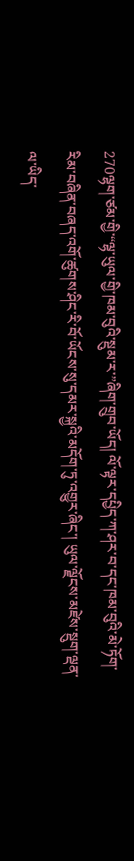270ལྷག་ཙམ་གྱི་“ལྷ་ཡུལ་གྱི་ཁམ་བུའི་སྡུམ་ར་”ཞིག་གྲུབ་ཡོད། ལོ་ལྟར་དཔྱིད་ཀ་ཤར་བ་དང་ཁམ་བུའི་མེ་ཏོག་རིམ་བཞིན་བཞད་འགོ་ཚུགས་ཤིང་རི་བོ་ཡོངས་སུ་དམར་སྐྱའི་མདོག་ཏུ་འགྱུར་ཞིང་། ཡུལ་ལྗོངས་མཛེས་སྡུག་ལྡན་ལ་ཡིད་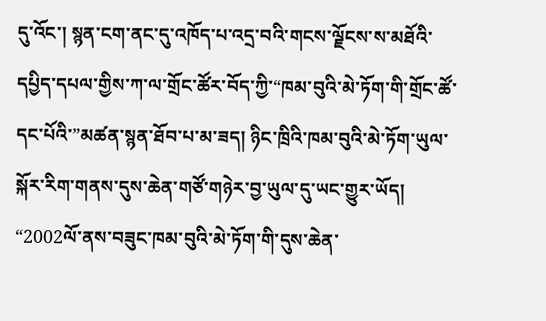དུ་འོང་། སྙན་ངག་ནང་དུ་འཁོད་པ་འདྲ་བའི་གངས་ལྗོངས་ས་མཐོའི་དཔྱིད་དཔལ་གྱིས་ཀ་ལ་གྲོང་ཚོར་བོད་ཀྱི་“ཁམ་བུའི་མེ་ཏོག་གི་གྲོང་ཚོ་དང་པོའི་”མཚན་སྙན་ཐོབ་པ་མ་ཟད། ཉིང་ཁྲིའི་ཁམ་བུའི་མེ་ཏོག་ཡུལ་སྐོར་རིག་གནས་དུས་ཆེན་གཙོ་གཉེར་བྱ་ཡུལ་དུ་ཡང་གྱུར་ཡོད།
“2002ལོ་ནས་བཟུང་ཁམ་བུའི་མེ་ཏོག་གི་དུས་ཆེན་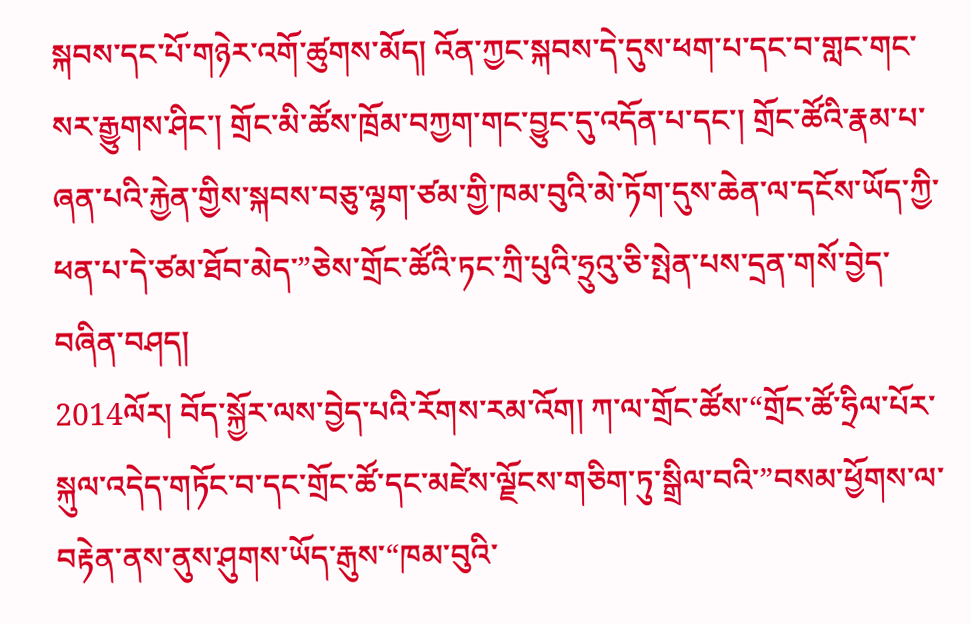སྐབས་དང་པོ་གཉེར་འགོ་ཚུགས་མོད། འོན་ཀྱང་སྐབས་དེ་དུས་ཕག་པ་དང་བ་གླང་གང་སར་རྒྱུགས་ཤིང་། གྲོང་མི་ཚོས་ཁྲོམ་བཀྱག་གང་བྱུང་དུ་འདོན་པ་དང་། གྲོང་ཚོའི་རྣམ་པ་ཞན་པའི་རྐྱེན་གྱིས་སྐབས་བཅུ་ལྷག་ཙམ་གྱི་ཁམ་བུའི་མེ་ཏོག་དུས་ཆེན་ལ་དངོས་ཡོད་ཀྱི་ཕན་པ་དེ་ཙམ་ཐོབ་མེད་”ཅེས་གྲོང་ཚོའི་ཏང་ཀྲི་པུའི་ཧྲུའུ་ཅི་སྤེན་པས་དྲན་གསོ་བྱེད་བཞིན་བཤད།
2014ལོར། བོད་སྐྱོར་ལས་བྱེད་པའི་རོགས་རམ་འོག། ཀ་ལ་གྲོང་ཚོས་“གྲོང་ཚོ་ཧྲིལ་པོར་སྐུལ་འདེད་གཏོང་བ་དང་གྲོང་ཚོ་དང་མཛེས་ལྗོངས་གཅིག་ཏུ་སྒྲིལ་བའི་”བསམ་ཕྱོགས་ལ་བརྟེན་ནས་ནུས་ཤུགས་ཡོད་རྒུས་“ཁམ་བུའི་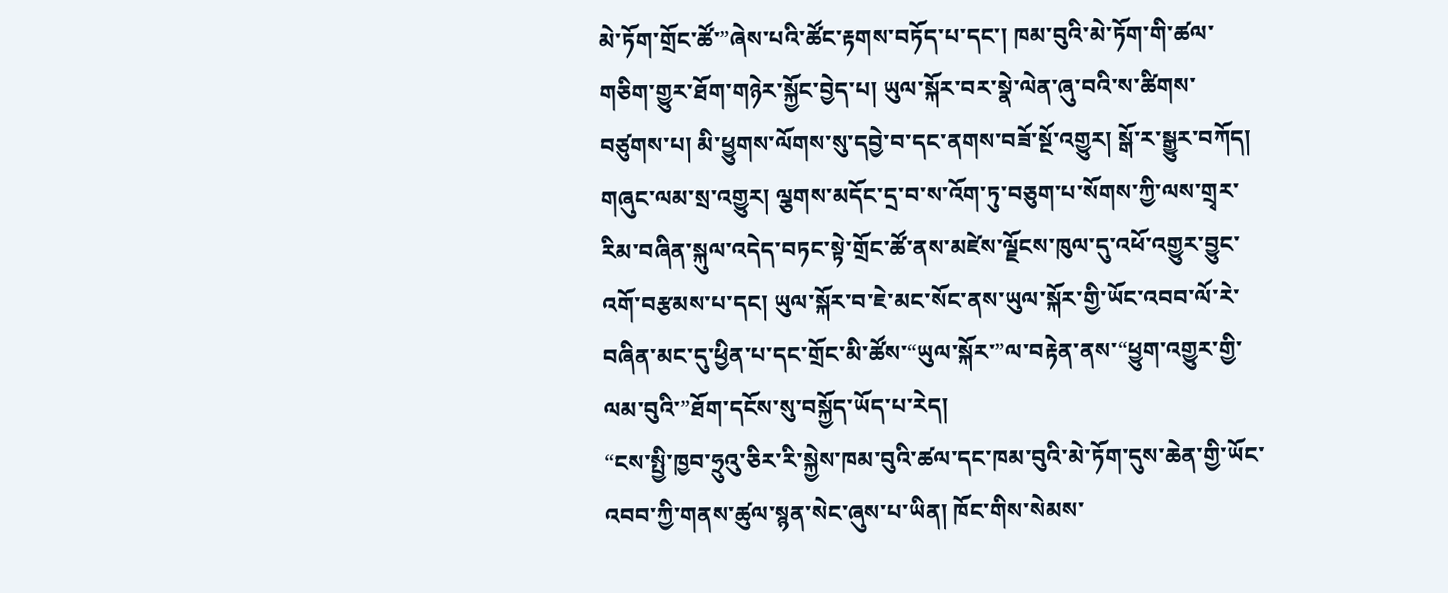མེ་ཏོག་གྲོང་ཚོ་”ཞེས་པའི་ཚོང་རྟགས་བཏོད་པ་དང་། ཁམ་བུའི་མེ་ཏོག་གི་ཚལ་གཅིག་གྱུར་ཐོག་གཉེར་སྐྱོང་བྱེད་པ། ཡུལ་སྐོར་བར་སྣེ་ལེན་ཞུ་བའི་ས་ཚིགས་བཙུགས་པ། མི་ཕྱུགས་ལོགས་སུ་དབྱེ་བ་དང་ནགས་བཟོ་སྔོ་འགྱུར། སྒོ་ར་སྒྱུར་བཀོད། གཞུང་ལམ་སྲ་འགྱུར། ལྕགས་མདོང་དྲ་བ་ས་འོག་ཏུ་བཅུག་པ་སོགས་ཀྱི་ལས་གྲྭར་རིམ་བཞིན་སྐུལ་འདེད་བཏང་སྟེ་གྲོང་ཚོ་ནས་མཛེས་ལྗོངས་ཁུལ་དུ་འཕོ་འགྱུར་བྱུང་འགོ་བརྩམས་པ་དང། ཡུལ་སྐོར་བ་ཇེ་མང་སོང་ནས་ཡུལ་སྐོར་གྱི་ཡོང་འབབ་ལོ་རེ་བཞིན་མང་དུ་ཕྱིན་པ་དང་གྲོང་མི་ཚོས་“ཡུལ་སྐོར་”ལ་བརྟེན་ནས་“ཕྱུག་འགྱུར་གྱི་ལམ་བུའི་”ཐོག་དངོས་སུ་བསྐྱོད་ཡོད་པ་རེད།
“ངས་སྤྱི་ཁྱབ་ཧྲུའུ་ཅིར་རི་སྐྱེས་ཁམ་བུའི་ཚལ་དང་ཁམ་བུའི་མེ་ཏོག་དུས་ཆེན་གྱི་ཡོང་འབབ་ཀྱི་གནས་ཚུལ་སྙན་སེང་ཞུས་པ་ཡིན། ཁོང་གིས་སེམས་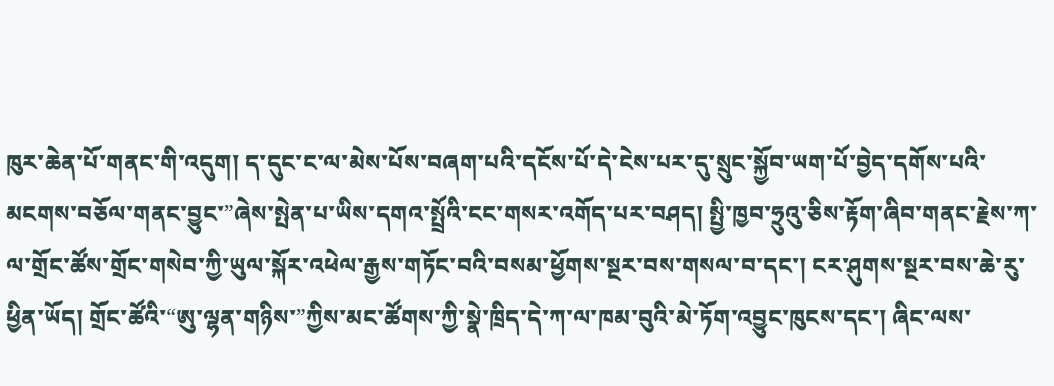ཁུར་ཆེན་པོ་གནང་གི་འདུག། ད་དུང་ང་ལ་མེས་པོས་བཞག་པའི་དངོས་པོ་དེ་ངེས་པར་དུ་སྲུང་སྐྱོབ་ཡག་པོ་བྱེད་དགོས་པའི་མངགས་བཅོལ་གནང་བྱུང་”ཞེས་སྤེན་པ་ཡིས་དགའ་སྤྲོའི་ངང་གསར་འགོད་པར་བཤད། སྤྱི་ཁྱབ་ཧྲུའུ་ཅིས་རྟོག་ཞིབ་གནང་རྗེས་ཀ་ལ་གྲོང་ཚོས་གྲོང་གསེབ་ཀྱི་ཡུལ་སྐོར་འཕེལ་རྒྱས་གཏོང་བའི་བསམ་ཕྱོགས་སྔར་བས་གསལ་བ་དང་། ངར་ཤུགས་སྔར་བས་ཆེ་རུ་ཕྱིན་ཡོད། གྲོང་ཚོའི་“ཨུ་ལྷན་གཉིས་”ཀྱིས་མང་ཚོགས་ཀྱི་སྣེ་ཁྲིད་དེ་ཀ་ལ་ཁམ་བུའི་མེ་ཏོག་འབྱུང་ཁུངས་དང་། ཞིང་ལས་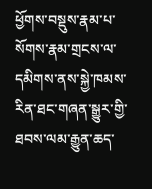ཕྱོགས་བསྡུས་རྣམ་པ་སོགས་རྣམ་གྲངས་ལ་དམིགས་ནས་སྐྱེ་ཁམས་རིན་ཐང་གཞན་སྒྱུར་གྱི་ཐབས་ལམ་རྒྱུན་ཆད་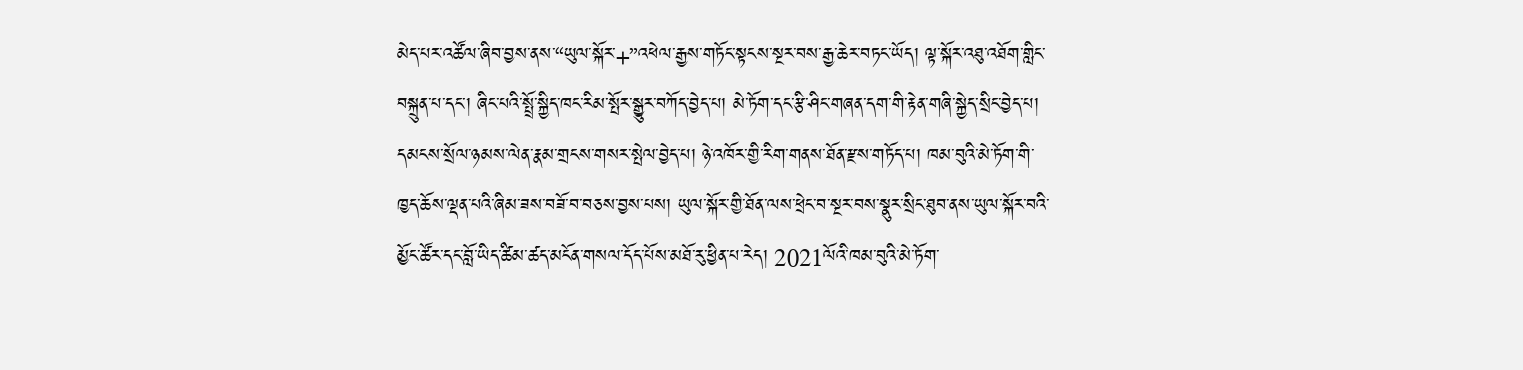མེད་པར་འཚོལ་ཞིབ་བྱས་ནས་“ཡུལ་སྐོར་+”འཕེལ་རྒྱས་གཏོང་སྟངས་སྔར་བས་རྒྱ་ཆེར་བཏང་ཡོད། ལྟ་སྐོར་འཐུ་འཐོག་གླིང་བསྐྲུན་པ་དང་། ཞིང་པའི་སྤྲོ་སྐྱིད་ཁང་རིམ་སྤོར་སྒྱུར་བཀོད་བྱེད་པ། མེ་ཏོག་དང་རྩི་ཤིང་གཞན་དག་གི་རྟེན་གཞི་སྐྱེད་སྲིང་བྱེད་པ། དམངས་སྲོལ་ཉམས་ལེན་རྣམ་གྲངས་གསར་སྤེལ་བྱེད་པ། ཉེ་འཁོར་གྱི་རིག་གནས་ཐོན་རྫས་གཏོད་པ། ཁམ་བུའི་མེ་ཏོག་གི་ཁྱད་ཆོས་ལྡན་པའི་ཞིམ་ཟས་བཟོ་བ་བཅས་བྱས་པས། ཡུལ་སྐོར་གྱི་ཐོན་ལས་ཕྲེང་བ་སྔར་བས་སྣུར་སྲིང་ཐུབ་ནས་ཡུལ་སྐོར་བའི་མྱོང་ཚོར་དང་བློ་ཡིད་ཚིམ་ཚད་མངོན་གསལ་དོད་པོས་མཐོ་རུ་ཕྱིན་པ་རེད། 2021ལོའི་ཁམ་བུའི་མེ་ཏོག་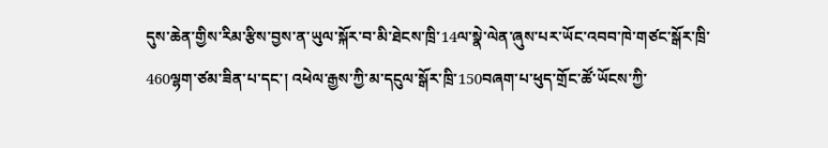དུས་ཆེན་གྱིས་རིམ་རྩིས་བྱས་ན་ཡུལ་སྐོར་བ་མི་ཐེངས་ཁྲི་14ལ་སྣེ་ལེན་ཞུས་པར་ཡོང་འབབ་ཁེ་གཙང་སྒོར་ཁྲི་460ལྷག་ཙམ་ཟིན་པ་དང་། འཕེལ་རྒྱས་ཀྱི་མ་དངུལ་སྒོར་ཁྲི་150བཞག་པ་ཕུད་གྲོང་ཚོ་ཡོངས་ཀྱི་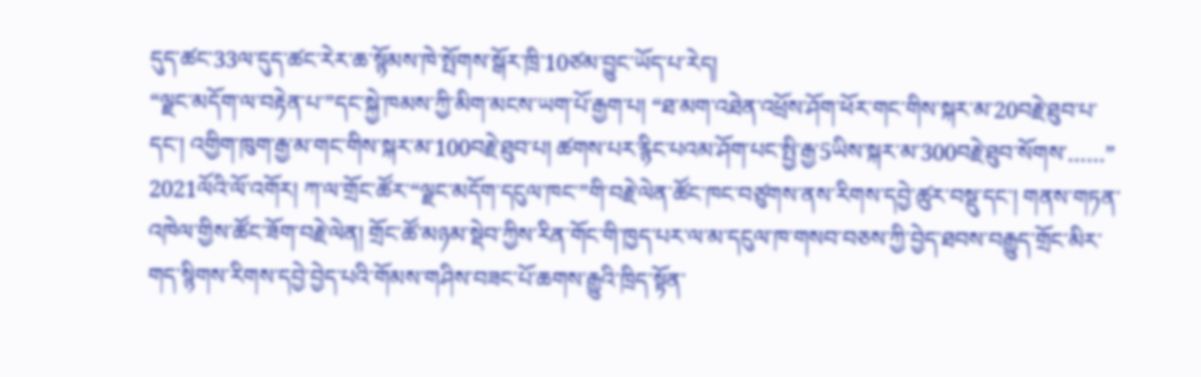དུད་ཚང་33ལ་དུད་ཚང་རེར་ཆ་སྙོམས་ཁེ་སྤོགས་སྒོར་ཁྲི་10ཙམ་བྱུང་ཡོད་པ་རེད།
“ལྗང་མདོག་ལ་བརྟེན་པ་”དང་སྐྱེ་ཁམས་ཀྱི་མིག་མངས་ཡག་པོ་རྒྱག་པ། “ཐ་མག་འཐེན་འཕྲོས་ཤོག་ཕོར་གང་གིས་སྐར་མ་20བརྗེ་ཐུབ་པ་དང་། འགྱིག་ཁུག་རྒྱ་མ་གང་གིས་སྐར་མ་100བརྗེ་ཐུབ་པ། ཚགས་པར་རྙིང་པའམ་ཤོག་པང་སྤྱི་རྒྱ་5ཡིས་སྐར་མ་300བརྗེ་ཐུབ་སོགས་……” 2021ལོའི་ལོ་འགོར། ཀ་ལ་གྲོང་ཚོར་“ལྗང་མདོག་དངུལ་ཁང་”གི་བརྗེ་ལེན་ཚོང་ཁང་བཙུགས་ནས་རིགས་དབྱེ་ཚུར་བསྡུ་དང་། གནས་གཏན་འཁེལ་གྱིས་ཚོང་ཟོག་བརྗེ་ལེན། གྲོང་ཚོ་མཉམ་སྡེབ་ཀྱིས་རིན་གོང་གི་ཁྱད་པར་ལ་མ་དངུལ་ཁ་གསབ་བཅས་ཀྱི་བྱེད་ཐབས་བརྒྱུད་གྲོང་མིར་གད་སྙིགས་རིགས་དབྱེ་བྱེད་པའི་གོམས་གཤིས་བཟང་པོ་ཆགས་རྒྱུའི་ཁྲིད་སྟོན་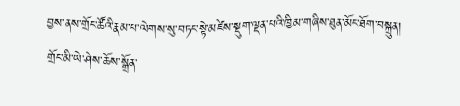བྱས་ནས་གྲོང་ཚོའི་རྣམ་པ་ལེགས་སུ་བཏང་སྟེ་མཛེས་སྡུག་ལྡན་པའི་ཁྱིམ་གཞིས་ཐུན་མོང་ཐོག་བསྐྲུན།
གྲོང་མི་ཡེ་ཤེས་ཆོས་སྒྲོན་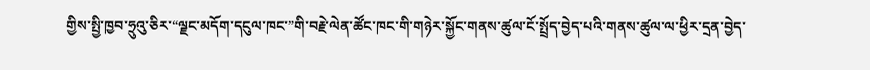གྱིས་སྤྱི་ཁྱབ་ཧྲུའུ་ཅིར་“ལྗང་མདོག་དངུལ་ཁང་”གི་བརྗེ་ལེན་ཚོང་ཁང་གི་གཉེར་སྐྱོང་གནས་ཚུལ་ངོ་སྤྲོད་བྱེད་པའི་གནས་ཚུལ་ལ་ཕྱིར་དྲན་བྱེད་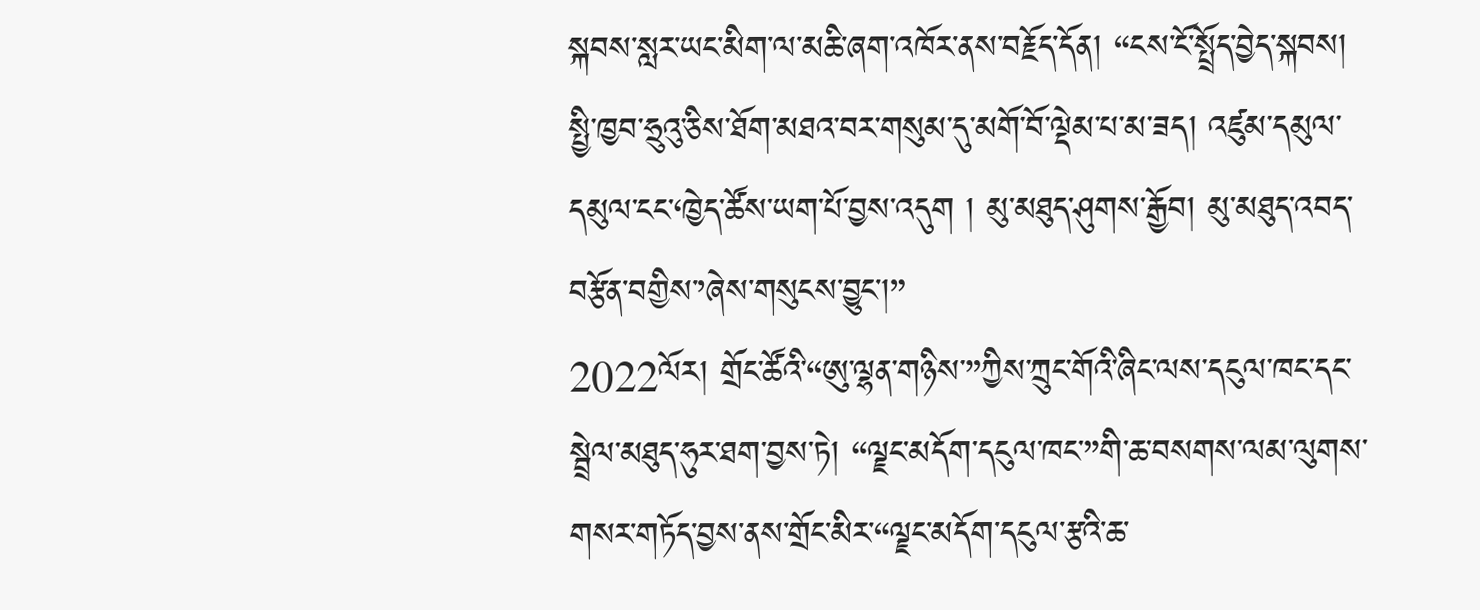སྐབས་སླར་ཡང་མིག་ལ་མཆི་ཞག་འཁོར་ནས་བརྗོད་དོན། “ངས་ངོ་སྤྲོད་བྱེད་སྐབས། སྤྱི་ཁྱབ་ཧྲུའུ་ཅིས་ཐོག་མཐའ་བར་གསུམ་དུ་མགོ་བོ་ལྡེམ་པ་མ་ཟད། འཛུམ་དམུལ་དམུལ་ངང་‘ཁྱེད་ཚོས་ཡག་པོ་བྱས་འདུག ། མུ་མཐུད་ཤུགས་རྒྱོབ། མུ་མཐུད་འབད་བརྩོན་བགྱིས་’ཞེས་གསུངས་བྱུང་།”
2022ལོར། གྲོང་ཚོའི་“ཨུ་ལྷན་གཉིས་”ཀྱིས་ཀྲུང་གོའི་ཞིང་ལས་དངུལ་ཁང་དང་སྦྲེལ་མཐུད་ཧུར་ཐག་བྱས་ཏེ། “ལྗང་མདོག་དངུལ་ཁང་”གི་ཆ་བསགས་ལམ་ལུགས་གསར་གཏོད་བྱས་ནས་གྲོང་མིར་“ལྗང་མདོག་དངུལ་རྩའི་ཆ་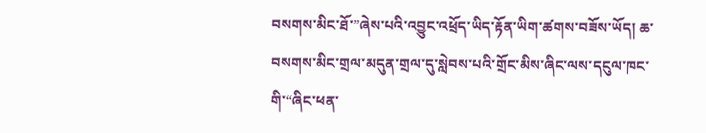བསགས་མིང་ཐོ་”ཞེས་པའི་འབྱུང་འཕྲོད་ཡིད་རྟོན་ཡིག་ཚགས་བཟོས་ཡོད། ཆ་བསགས་མིང་གྲལ་མདུན་གྲལ་དུ་སླེབས་པའི་གྲོང་མིས་ཞིང་ལས་དངུལ་ཁང་གི་“ཞིང་ཕན་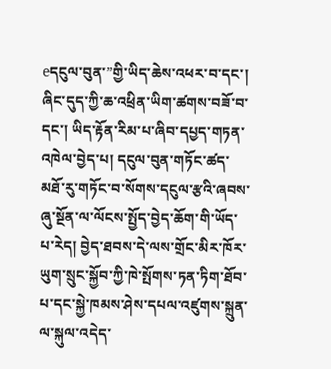eདངུལ་བུན་”གྱི་ཡིད་ཆེས་འཕར་བ་དང་། ཞིང་དུད་ཀྱི་ཆ་འཕྲིན་ཡིག་ཚགས་བཟོ་བ་དང་། ཡིད་རྟོན་རིམ་པ་ཞིབ་དཔྱད་གཏན་འཁེལ་བྱེད་པ། དངུལ་བུན་གཏོང་ཚད་མཐོ་རུ་གཏོང་བ་སོགས་དངུལ་རྩའི་ཞབས་ཞུ་སྔོན་ལ་ལོངས་སྤྱོད་བྱེད་ཆོག་གི་ཡོད་པ་རེད། བྱེད་ཐབས་དེ་ལས་གྲོང་མིར་ཁོར་ཡུག་སྲུང་སྐྱོབ་ཀྱི་ཁེ་སྤོགས་ཏན་ཏིག་ཐོབ་པ་དང་སྐྱེ་ཁམས་ཤེས་དཔལ་འཛུགས་སྐྲུན་ལ་སྐུལ་འདེད་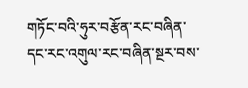གཏོང་བའི་ཧུར་བརྩོན་རང་བཞིན་དང་རང་འགུལ་རང་བཞིན་སྔར་བས་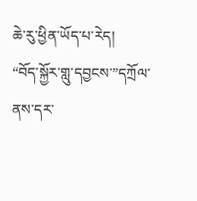ཆེ་རུ་ཕྱིན་ཡོད་པ་རེད།
“བོད་སྐྱོར་གླུ་དབྱངས་”དཀྲོལ་ནས་དར་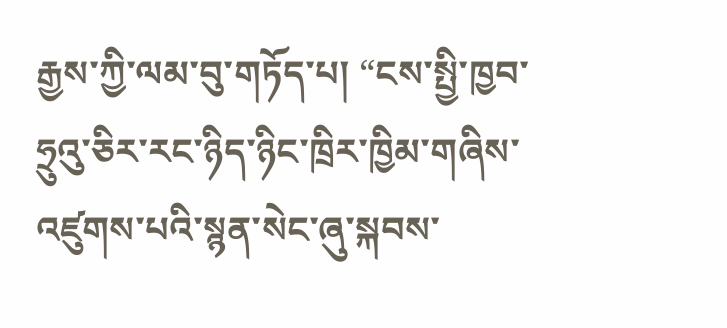རྒྱས་ཀྱི་ལམ་བུ་གཏོད་པ། “ངས་སྤྱི་ཁྱབ་ཧྲུའུ་ཅིར་རང་ཉིད་ཉིང་ཁྲིར་ཁྱིམ་གཞིས་འཛུགས་པའི་སྙན་སེང་ཞུ་སྐབས་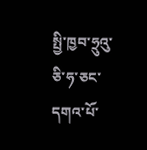སྤྱི་ཁྱབ་ཧྲུའུ་ཅི་ཧ་ཅང་དགའ་པོ་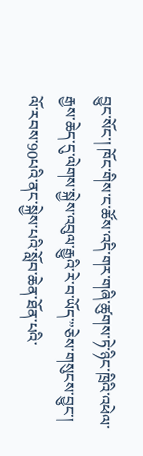བྱུང་སོང་། ཁོང་གིས་ང་ཚོས་འདི་གར་གཞི་ཚུགས་ཏེ་ཉིང་ཁྲིའི་འཕེལ་རྒྱས་ཆེད་དུ་ལེགས་སྐྱེས་འབུལ་རྒྱུའི་རེ་བ་ཡོད་”ཅེས་གསུངས་བྱུང་། ལོ་རབས་90པའི་ནང་སྐྱེས་པའི་སློབ་ཆེན་ཐོན་པའི་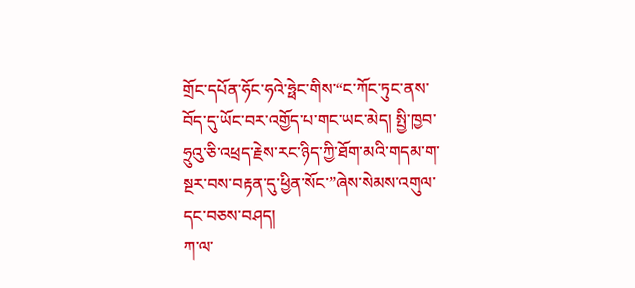གྲོང་དཔོན་ཧོང་ཧའེ་ཧྥེང་གིས་“ང་ཀོང་ཏུང་ནས་བོད་དུ་ཡོང་བར་འགྱོད་པ་གང་ཡང་མེད། སྤྱི་ཁྱབ་ཧྲུའུ་ཅི་འཕྲད་རྗེས་རང་ཉིད་ཀྱི་ཐོག་མའི་གདམ་ག་སྔར་བས་བརྟན་དུ་ཕྱིན་སོང་”ཞེས་སེམས་འགུལ་དང་བཅས་བཤད།
ཀ་ལ་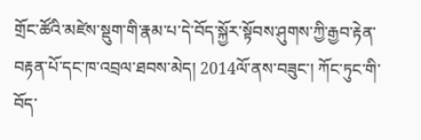གྲོང་ཚོའི་མཛེས་སྡུག་གི་རྣམ་པ་དེ་བོད་སྐྱོར་སྟོབས་ཤུགས་ཀྱི་རྒྱབ་རྟེན་བརྟན་པོ་དང་ཁ་འབྲལ་ཐབས་མེད། 2014ལོ་ནས་བཟུང་། ཀོང་ཏུང་གི་བོད་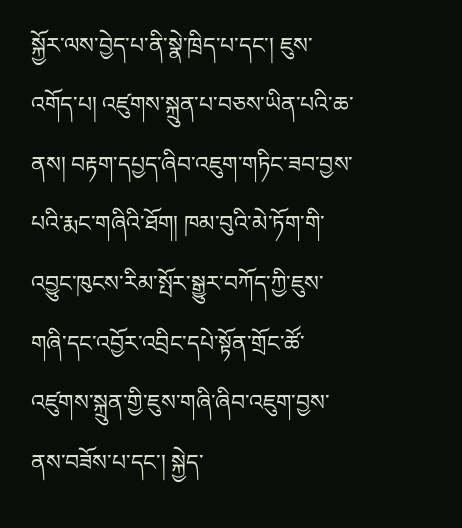སྐྱོར་ལས་བྱེད་པ་ནི་སྣེ་ཁྲིད་པ་དང་། ཇུས་འགོད་པ། འཛུགས་སྐྲུན་པ་བཅས་ཡིན་པའི་ཆ་ནས། བརྟག་དཔྱད་ཞིབ་འཇུག་གཏིང་ཟབ་བྱས་པའི་རྨང་གཞིའི་ཐོག། ཁམ་བུའི་མེ་ཏོག་གི་འབྱུང་ཁུངས་རིམ་སྤོར་སྒྱུར་བཀོད་ཀྱི་ཇུས་གཞི་དང་འབྱོར་འབྲིང་དཔེ་སྟོན་གྲོང་ཚོ་འཛུགས་སྐྲུན་གྱི་ཇུས་གཞི་ཞིབ་འཇུག་བྱས་ནས་བཟོས་པ་དང་། སྐྱེད་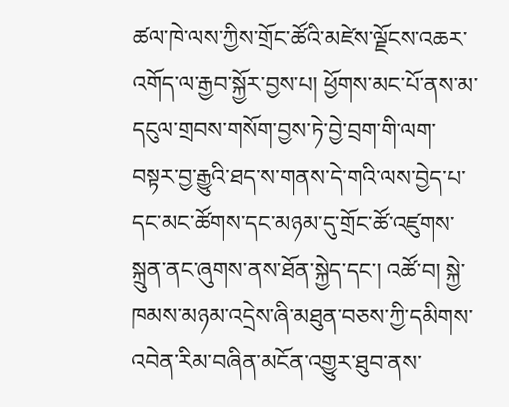ཚལ་ཁེ་ལས་ཀྱིས་གྲོང་ཚོའི་མཛེས་ལྗོངས་འཆར་འགོད་ལ་རྒྱབ་སྐྱོར་བྱས་པ། ཕྱོགས་མང་པོ་ནས་མ་དངུལ་གྲབས་གསོག་བྱས་ཏེ་བྱེ་བྲག་གི་ལག་བསྟར་བྱ་རྒྱུའི་ཐད་ས་གནས་དེ་གའི་ལས་བྱེད་པ་དང་མང་ཚོགས་དང་མཉམ་དུ་གྲོང་ཚོ་འཛུགས་སྐྲུན་ནང་ཞུགས་ནས་ཐོན་སྐྱེད་དང་། འཚོ་བ། སྐྱེ་ཁམས་མཉམ་འདྲེས་ཞི་མཐུན་བཅས་ཀྱི་དམིགས་འབེན་རིམ་བཞིན་མངོན་འགྱུར་ཐུབ་ནས་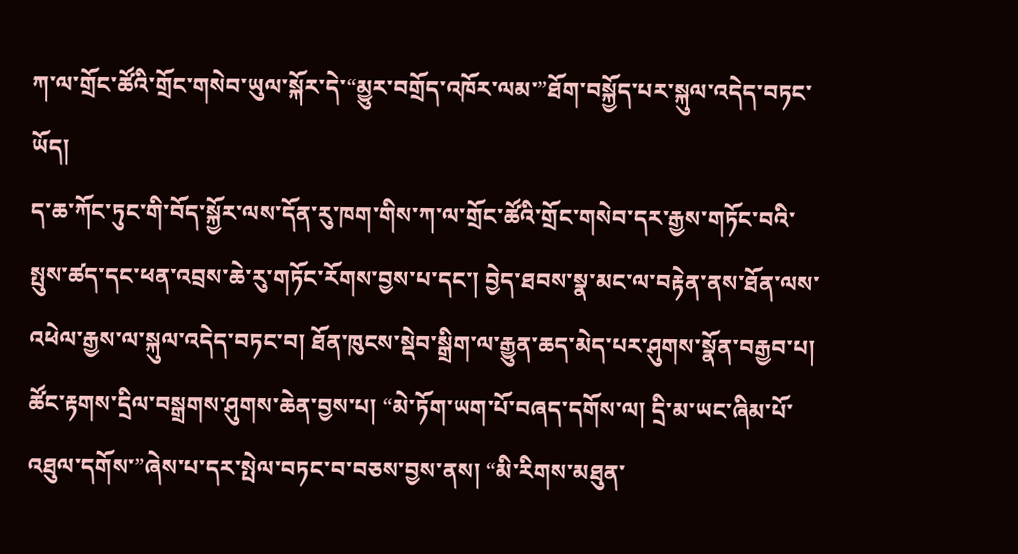ཀ་ལ་གྲོང་ཚོའི་གྲོང་གསེབ་ཡུལ་སྐོར་དེ་“མྱུར་བགྲོད་འཁོར་ལམ་”ཐོག་བསྐྱོད་པར་སྐུལ་འདེད་བཏང་ཡོད།
ད་ཆ་ཀོང་ཏུང་གི་བོད་སྐྱོར་ལས་དོན་རུ་ཁག་གིས་ཀ་ལ་གྲོང་ཚོའི་གྲོང་གསེབ་དར་རྒྱས་གཏོང་བའི་སྤུས་ཚད་དང་ཕན་འབྲས་ཆེ་རུ་གཏོང་རོགས་བྱས་པ་དང་། བྱེད་ཐབས་སྣ་མང་ལ་བརྟེན་ནས་ཐོན་ལས་འཕེལ་རྒྱས་ལ་སྐུལ་འདེད་བཏང་བ། ཐོན་ཁུངས་སྡེབ་སྒྲིག་ལ་རྒྱུན་ཆད་མེད་པར་ཤུགས་སྣོན་བརྒྱབ་པ། ཚོང་རྟགས་དྲིལ་བསྒྲགས་ཤུགས་ཆེན་བྱས་པ། “མེ་ཏོག་ཡག་པོ་བཞད་དགོས་ལ། དྲི་མ་ཡང་ཞིམ་པོ་འཐུལ་དགོས་”ཞེས་པ་དར་སྤེལ་བཏང་བ་བཅས་བྱས་ནས། “མི་རིགས་མཐུན་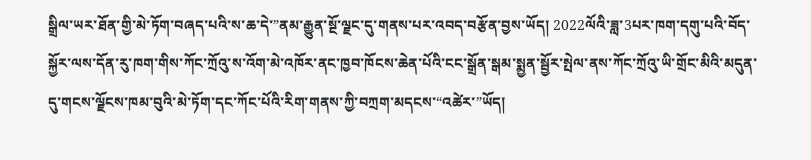སྒྲིལ་ཡར་ཐོན་གྱི་མེ་ཏོག་བཞད་པའི་ས་ཆ་དེ་”ནམ་རྒྱུན་སྔོ་ལྗང་དུ་གནས་པར་འབད་བརྩོན་བྱས་ཡོད། 2022ལོའི་ཟླ་3པར་ཁག་དགུ་པའི་བོད་སྐྱོར་ལས་དོན་རུ་ཁག་གིས་ཀོང་ཀྲོའུ་ས་འོག་མེ་འཁོར་ནང་ཁྱབ་ཁོངས་ཆེན་པོའི་ངང་སྒྲོན་སྒམ་སྨྱན་སྦྱོར་སྤེལ་ནས་ཀོང་ཀྲོའུ་ཡི་གྲོང་མིའི་མདུན་དུ་གངས་ལྗོངས་ཁམ་བུའི་མེ་ཏོག་དང་ཀོང་པོའི་རིག་གནས་ཀྱི་བཀྲག་མདངས་“འཚེར་”ཡོད།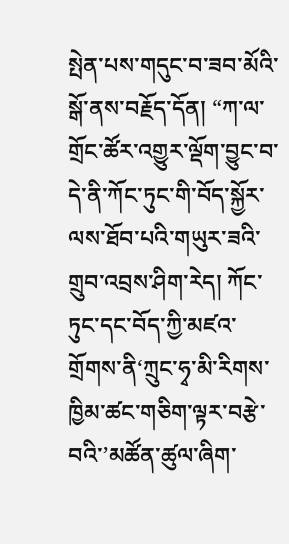སྤེན་པས་གདུང་བ་ཟབ་མོའི་སྒོ་ནས་བརྗོད་དོན། “ཀ་ལ་གྲོང་ཚོར་འགྱུར་ལྡོག་བྱུང་བ་དེ་ནི་ཀོང་ཏུང་གི་བོད་སྐྱོར་ལས་ཐོབ་པའི་གཡུར་ཟའི་གྲུབ་འབྲས་ཤིག་རེད། ཀོང་ཏུང་དང་བོད་ཀྱི་མཛའ་གྲོགས་ནི‘ཀྲུང་ཧྭ་མི་རིགས་ཁྱིམ་ཚང་གཅིག་ལྟར་བརྩེ་བའི་’མཚོན་ཚུལ་ཞིག་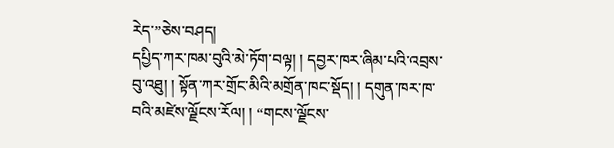རེད་”ཅེས་བཤད།
དཔྱིད་ཀར་ཁམ་བུའི་མེ་ཏོག་བལྟ། ། དབྱར་ཁར་ཞིམ་པའི་འབྲས་བུ་འཐུ། ། སྟོན་ཀར་གྲོང་མིའི་མགྲོན་ཁང་སྡོད། ། དགུན་ཁར་ཁ་བའི་མཛེས་ལྗོངས་རོལ། ། “གངས་ལྗོངས་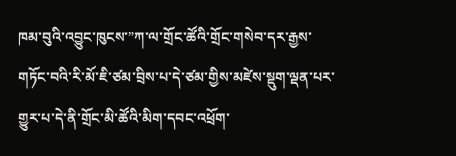ཁམ་བུའི་འབྱུང་ཁུངས་”ཀ་ལ་གྲོང་ཚོའི་གྲོང་གསེབ་དར་རྒྱས་གཏོང་བའི་རི་མོ་ཇི་ཙམ་བྲིས་པ་དེ་ཙམ་གྱིས་མཛེས་སྡུག་ལྡན་པར་གྱུར་པ་དེ་ནི་གྲོང་མི་ཚོའི་མིག་དབང་འཕྲོག་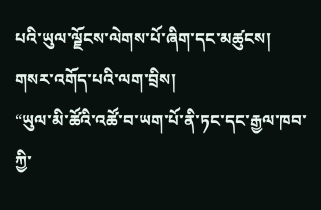པའི་ཡུལ་ལྗོངས་ལེགས་པོ་ཞིག་དང་མཚུངས།
གསར་འགོད་པའི་ལག་བྲིས།
“ཡུལ་མི་ཚོའི་འཚོ་བ་ཡག་པོ་ནི་ཏང་དང་རྒྱལ་ཁབ་ཀྱི་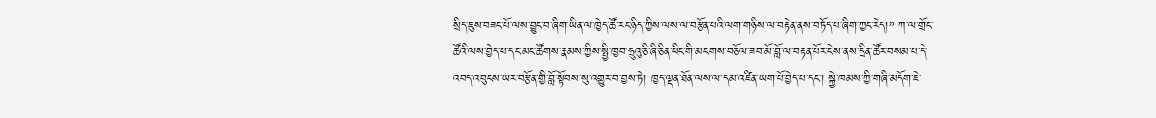སྲིད་ཇུས་བཟང་པོ་ལས་བྱུང་བ་ཞིག་ཡིན་ལ་ཁྱེད་ཚོ་རང་ཉིད་ཀྱིས་ལས་ལ་བརྩོན་པའི་ལག་གཉིས་ལ་བརྟེན་ནས་བཏོད་པ་ཞིག་ཀྱང་རེད།” ཀ་ལ་གྲོང་ཚོའི་ལས་བྱེད་པ་དང་མང་ཚོགས་རྣམས་ཀྱིས་སྤྱི་ཁྱབ་ཧྲུའུ་ཅི་ཞི་ཅིན་ཕིང་གི་མངགས་བཅོལ་ཟབ་མོ་བློ་ལ་བརྟན་པོར་ངེས་ནས་དྲིན་ཚོར་བསམ་པ་དེ་འབད་འབུངས་ཡར་བརྩོན་གྱི་བློ་སྟོབས་སུ་འགྱུར་བ་བྱས་ཏེ། ཁྱད་ལྡན་ཐོན་ལས་ལ་དམ་འཛིན་ཡག་པོ་བྱེད་པ་དང་། སྐྱེ་ཁམས་ཀྱི་གཞི་མདོག་ཇེ་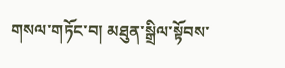གསལ་གཏོང་བ། མཐུན་སྒྲིལ་སྟོབས་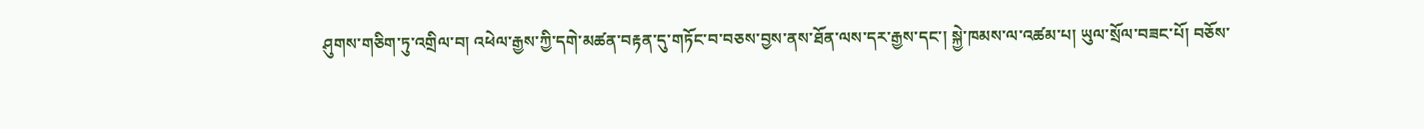ཤུགས་གཅིག་ཏུ་འགྲིལ་བ། འཕེལ་རྒྱས་ཀྱི་དགེ་མཚན་བརྟན་དུ་གཏོང་བ་བཅས་བྱས་ནས་ཐོན་ལས་དར་རྒྱས་དང་། སྐྱེ་ཁམས་ལ་འཚམ་པ། ཡུལ་སྲོལ་བཟང་པོ། བཅོས་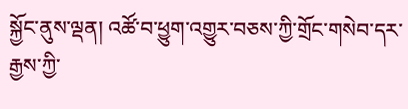སྐྱོང་ནུས་ལྡན། འཚོ་བ་ཕྱུག་འགྱུར་བཅས་ཀྱི་གྲོང་གསེབ་དར་རྒྱས་ཀྱི་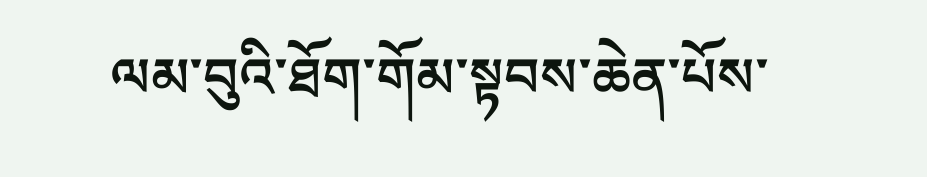ལམ་བུའི་ཐོག་གོམ་སྟབས་ཆེན་པོས་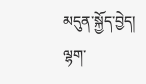མདུན་སྐྱོད་བྱེད།
ལྷག་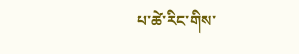པ་ཚེ་རིང་གིས་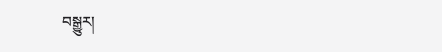བསྒྱུར།